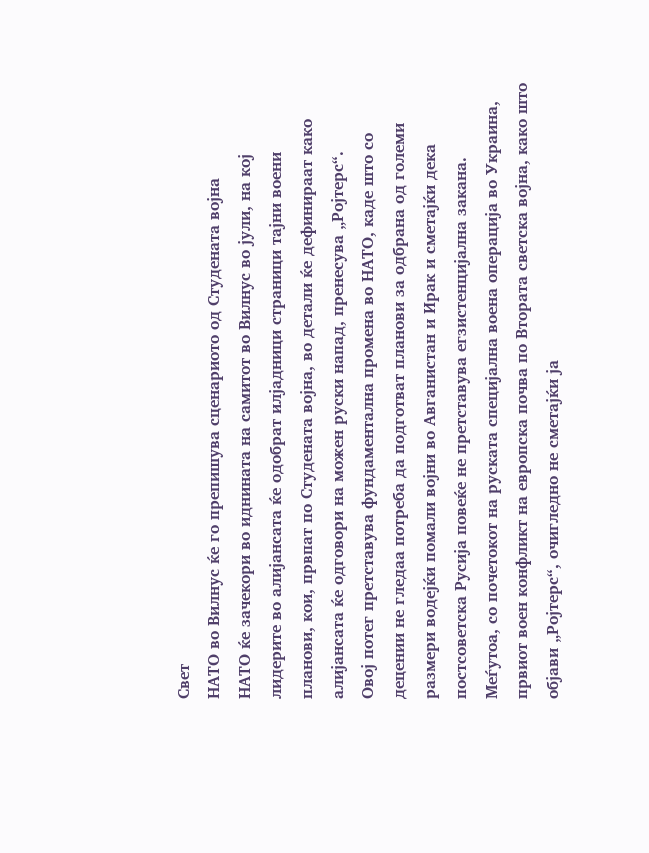Свет
НАТО во Вилнус ќе го препишува сценариото од Студената војна
НАТО ќе зачекори во иднината на самитот во Вилнус во јули, на кој лидерите во алијансата ќе одобрат илјадници страници тајни воени планови, кои, првпат по Студената војна, во детали ќе дефинираат како алијансата ќе одговори на можен руски напад, пренесува „Ројтерс“.
Овој потег претставува фундаментална промена во НАТО, каде што со децении не гледаа потреба да подготват планови за одбрана од големи размери водејќи помали војни во Авганистан и Ирак и сметајќи дека постсоветска Русија повеќе не претставува егзистенцијална закана.
Меѓутоа, со почетокот на руската специјална воена операција во Украина, првиот воен конфликт на европска почва по Втората светска војна, како што објави „Ројтерс“, очигледно не сметајќи ја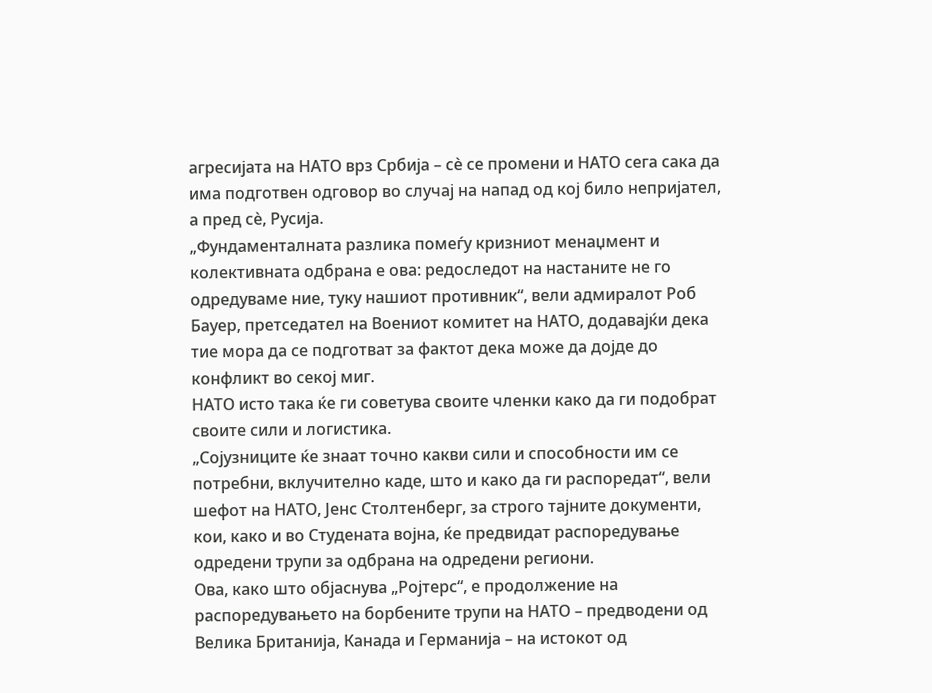агресијата на НАТО врз Србија – сè се промени и НАТО сега сака да има подготвен одговор во случај на напад од кој било непријател, а пред сè, Русија.
„Фундаменталната разлика помеѓу кризниот менаџмент и колективната одбрана е ова: редоследот на настаните не го одредуваме ние, туку нашиот противник“, вели адмиралот Роб Бауер, претседател на Воениот комитет на НАТО, додавајќи дека тие мора да се подготват за фактот дека може да дојде до конфликт во секој миг.
НАТО исто така ќе ги советува своите членки како да ги подобрат своите сили и логистика.
„Сојузниците ќе знаат точно какви сили и способности им се потребни, вклучително каде, што и како да ги распоредат“, вели шефот на НАТО, Јенс Столтенберг, за строго тајните документи, кои, како и во Студената војна, ќе предвидат распоредување одредени трупи за одбрана на одредени региони.
Ова, како што објаснува „Ројтерс“, е продолжение на распоредувањето на борбените трупи на НАТО – предводени од Велика Британија, Канада и Германија – на истокот од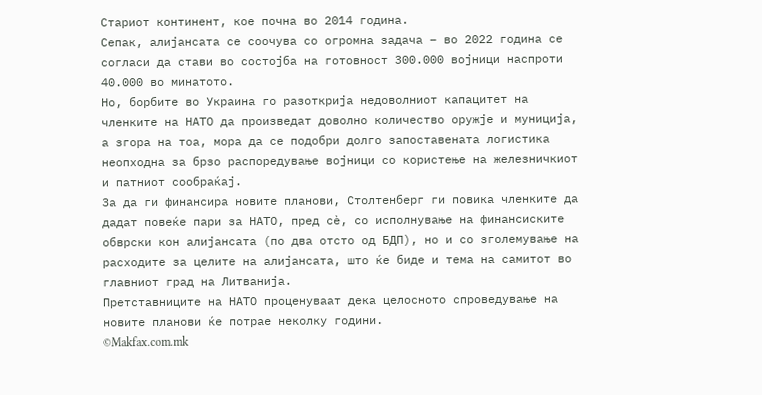Стариот континент, кое почна во 2014 година.
Сепак, алијансата се соочува со огромна задача – во 2022 година се согласи да стави во состојба на готовност 300.000 војници наспроти 40.000 во минатото.
Но, борбите во Украина го разоткрија недоволниот капацитет на членките на НАТО да произведат доволно количество оружје и муниција, а згора на тоа, мора да се подобри долго запоставената логистика неопходна за брзо распоредување војници со користење на железничкиот и патниот сообраќај.
За да ги финансира новите планови, Столтенберг ги повика членките да дадат повеќе пари за НАТО, пред сè, со исполнување на финансиските обврски кон алијансата (по два отсто од БДП), но и со зголемување на расходите за целите на алијансата, што ќе биде и тема на самитот во главниот град на Литванија.
Претставниците на НАТО проценуваат дека целосното спроведување на новите планови ќе потрае неколку години.
©Makfax.com.mk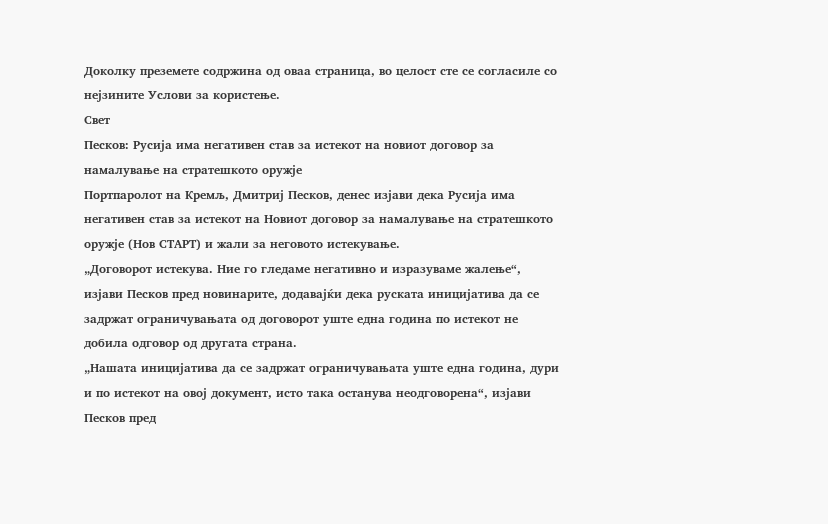Доколку преземете содржина од оваа страница, во целост сте се согласиле со нејзините Услови за користење.
Свет
Песков: Русија има негативен став за истекот на новиот договор за намалување на стратешкото оружје
Портпаролот на Кремљ, Дмитриј Песков, денес изјави дека Русија има негативен став за истекот на Новиот договор за намалување на стратешкото оружје (Нов СТАРТ) и жали за неговото истекување.
„Договорот истекува. Ние го гледаме негативно и изразуваме жалење“, изјави Песков пред новинарите, додавајќи дека руската иницијатива да се задржат ограничувањата од договорот уште една година по истекот не добила одговор од другата страна.
„Нашата иницијатива да се задржат ограничувањата уште една година, дури и по истекот на овој документ, исто така останува неодговорена“, изјави Песков пред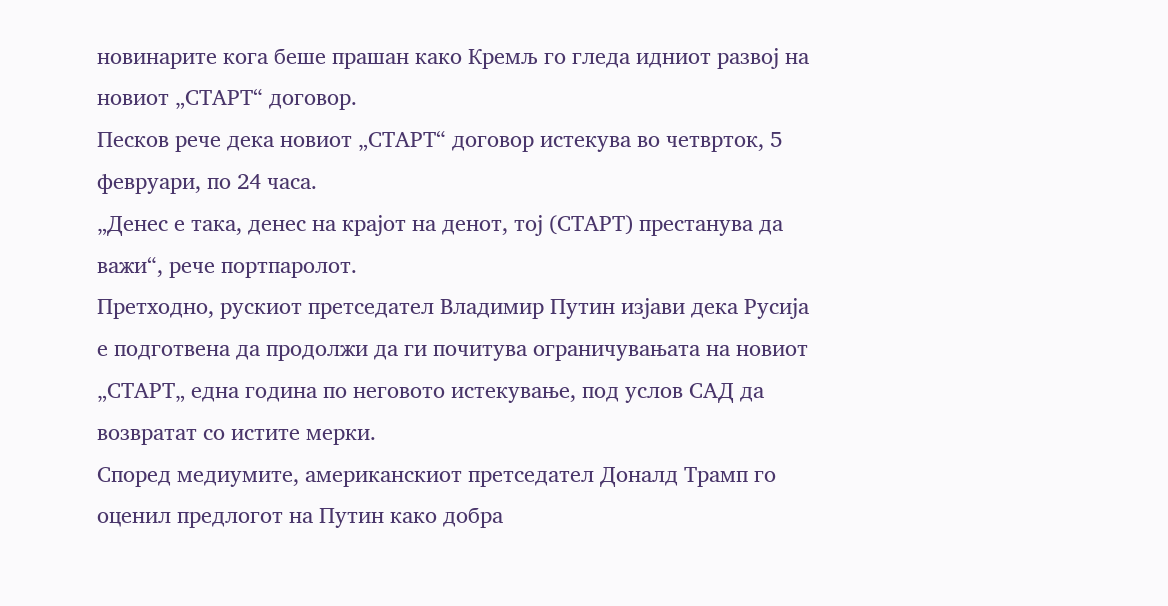новинарите кога беше прашан како Кремљ го гледа идниот развој на новиот „СТАРТ“ договор.
Песков рече дека новиот „СТАРТ“ договор истекува во четврток, 5 февруари, по 24 часа.
„Денес е така, денес на крајот на денот, тој (СТАРТ) престанува да важи“, рече портпаролот.
Претходно, рускиот претседател Владимир Путин изјави дека Русија е подготвена да продолжи да ги почитува ограничувањата на новиот „СТАРТ„ една година по неговото истекување, под услов САД да возвратат со истите мерки.
Според медиумите, американскиот претседател Доналд Трамп го оценил предлогот на Путин како добра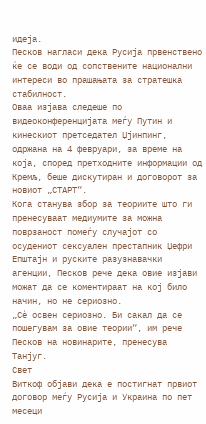идеја.
Песков нагласи дека Русија првенствено ќе се води од сопствените национални интереси во прашањата за стратешка стабилност.
Оваа изјава следеше по видеоконференцијата меѓу Путин и кинескиот претседател Џјинпинг, одржана на 4 февруари, за време на која, според претходните информации од Кремљ, беше дискутиран и договорот за новиот „СТАРТ“.
Кога станува збор за теориите што ги пренесуваат медиумите за можна поврзаност помеѓу случајот со осудениот сексуален престапник Џефри Епштајн и руските разузнавачки агенции, Песков рече дека овие изјави можат да се коментираат на кој било начин, но не сериозно.
„Сè освен сериозно. Би сакал да се пошегувам за овие теории“, им рече Песков на новинарите, пренесува Танјуг.
Свет
Виткоф објави дека е постигнат првиот договор меѓу Русија и Украина по пет месеци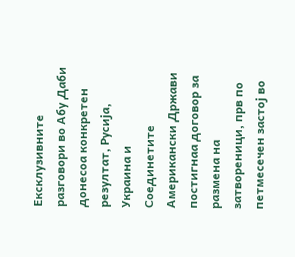Ексклузивните разговори во Абу Даби донесоа конкретен резултат, Русија, Украина и Соединетите Американски Држави постигнаа договор за размена на затвореници, прв по петмесечен застој во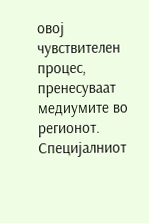овој чувствителен процес, пренесуваат медиумите во регионот.
Специјалниот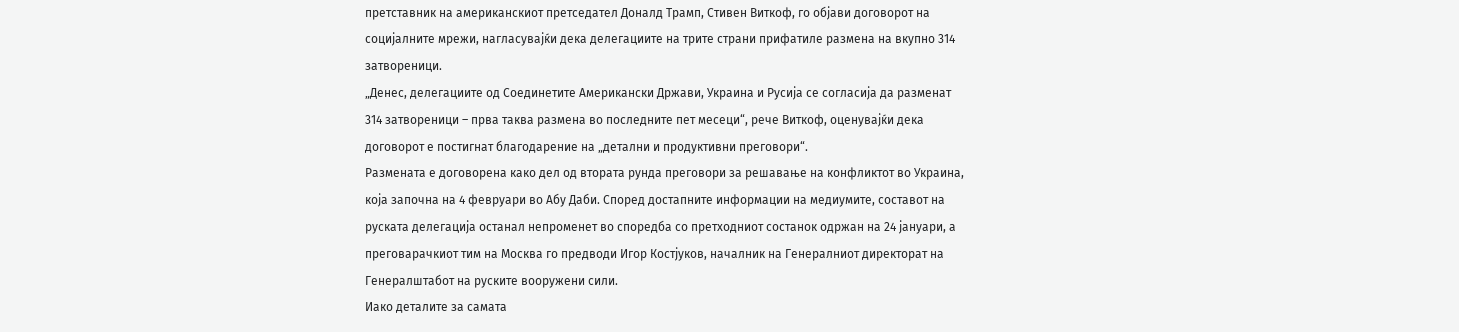претставник на американскиот претседател Доналд Трамп, Стивен Виткоф, го објави договорот на социјалните мрежи, нагласувајќи дека делегациите на трите страни прифатиле размена на вкупно 314 затвореници.
„Денес, делегациите од Соединетите Американски Држави, Украина и Русија се согласија да разменат 314 затвореници – прва таква размена во последните пет месеци“, рече Виткоф, оценувајќи дека договорот е постигнат благодарение на „детални и продуктивни преговори“.
Размената е договорена како дел од втората рунда преговори за решавање на конфликтот во Украина, која започна на 4 февруари во Абу Даби. Според достапните информации на медиумите, составот на руската делегација останал непроменет во споредба со претходниот состанок одржан на 24 јануари, а преговарачкиот тим на Москва го предводи Игор Костјуков, началник на Генералниот директорат на Генералштабот на руските вооружени сили.
Иако деталите за самата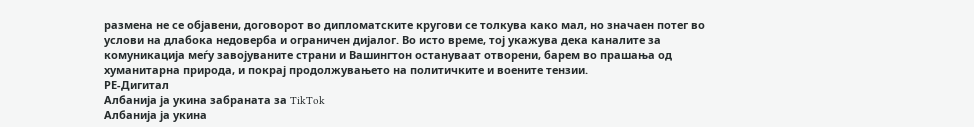размена не се објавени, договорот во дипломатските кругови се толкува како мал, но значаен потег во услови на длабока недоверба и ограничен дијалог. Во исто време, тој укажува дека каналите за комуникација меѓу завојуваните страни и Вашингтон остануваат отворени, барем во прашања од хуманитарна природа, и покрај продолжувањето на политичките и воените тензии.
РЕ-Дигитал
Албанија ја укина забраната за TikTok
Албанија ја укина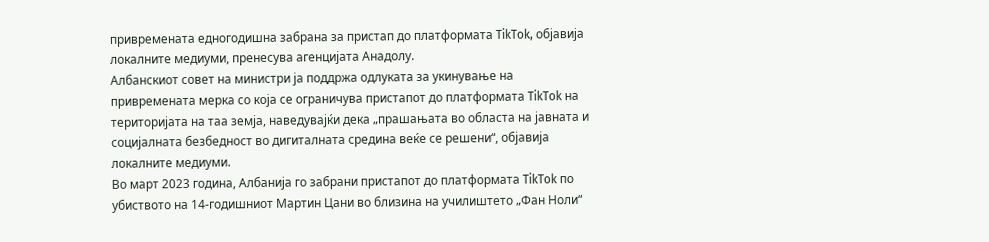привремената едногодишна забрана за пристап до платформата TikTok, објавија локалните медиуми, пренесува агенцијата Анадолу.
Албанскиот совет на министри ја поддржа одлуката за укинување на привремената мерка со која се ограничува пристапот до платформата TikTok на територијата на таа земја, наведувајќи дека „прашањата во областа на јавната и социјалната безбедност во дигиталната средина веќе се решени“, објавија локалните медиуми.
Во март 2023 година, Албанија го забрани пристапот до платформата TikTok по убиството на 14-годишниот Мартин Цани во близина на училиштето „Фан Ноли“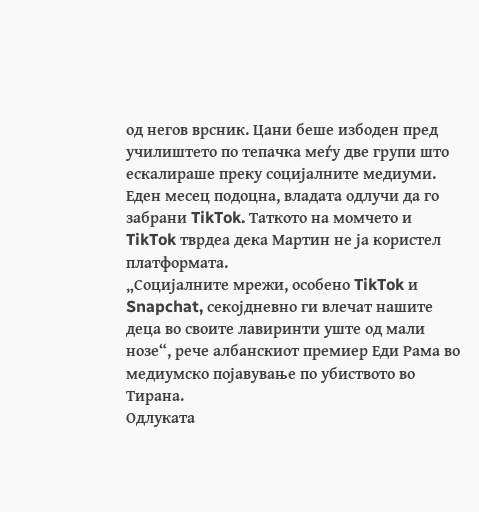од негов врсник. Цани беше избоден пред училиштето по тепачка меѓу две групи што ескалираше преку социјалните медиуми.
Еден месец подоцна, владата одлучи да го забрани TikTok. Таткото на момчето и TikTok тврдеа дека Мартин не ја користел платформата.
„Социјалните мрежи, особено TikTok и Snapchat, секојдневно ги влечат нашите деца во своите лавиринти уште од мали нозе“, рече албанскиот премиер Еди Рама во медиумско појавување по убиството во Тирана.
Одлуката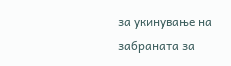за укинување на забраната за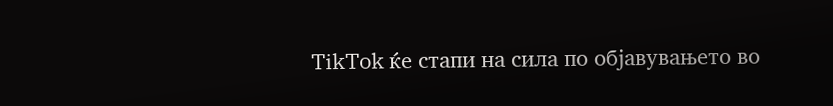TikTok ќе стапи на сила по објавувањето во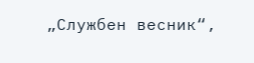„Службен весник“,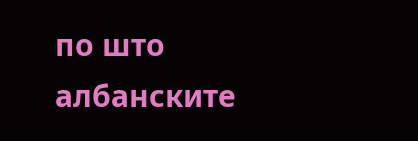по што албанските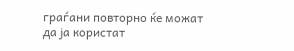граѓани повторно ќе можат да ја користат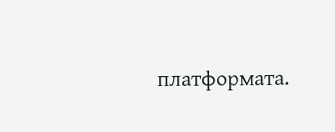платформата.